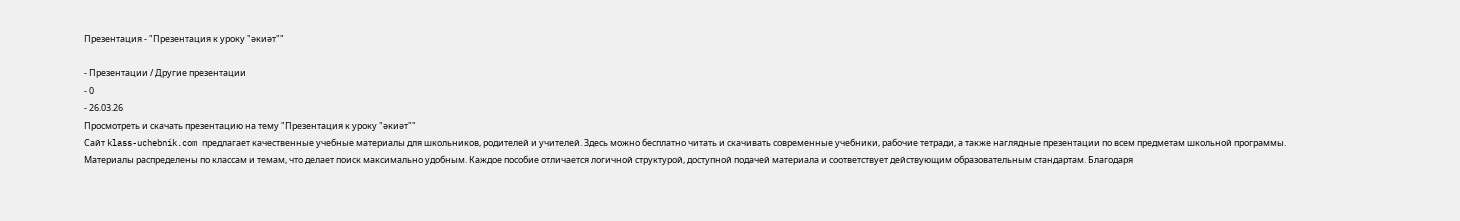Презентация - "Презентация к уроку "әкиәт""

- Презентации / Другие презентации
- 0
- 26.03.26
Просмотреть и скачать презентацию на тему "Презентация к уроку "әкиәт""
Сайт klass-uchebnik.com предлагает качественные учебные материалы для школьников, родителей и учителей. Здесь можно бесплатно читать и скачивать современные учебники, рабочие тетради, а также наглядные презентации по всем предметам школьной программы. Материалы распределены по классам и темам, что делает поиск максимально удобным. Каждое пособие отличается логичной структурой, доступной подачей материала и соответствует действующим образовательным стандартам. Благодаря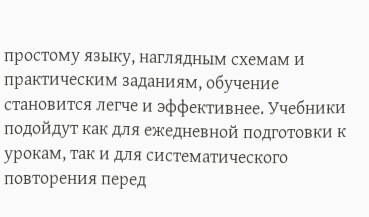простому языку, наглядным схемам и практическим заданиям, обучение становится легче и эффективнее. Учебники подойдут как для ежедневной подготовки к урокам, так и для систематического повторения перед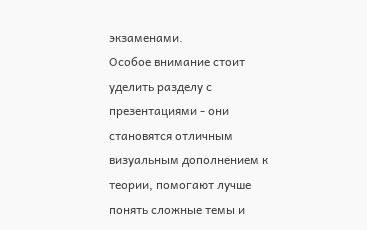экзаменами.
Особое внимание стоит уделить разделу с презентациями - они становятся отличным визуальным дополнением к теории, помогают лучше понять сложные темы и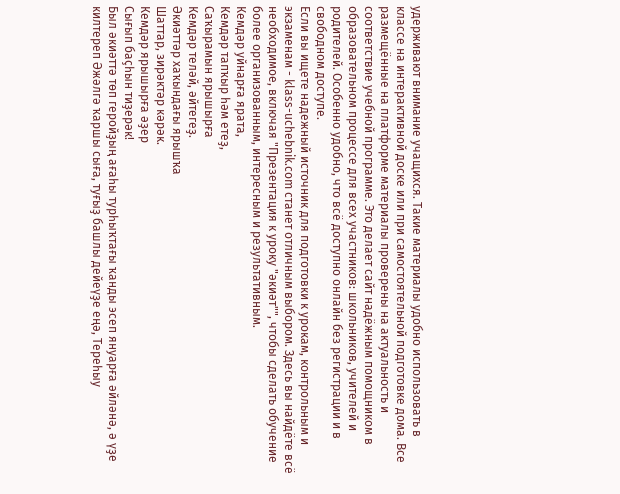удерживают внимание учащихся. Такие материалы удобно использовать в классе на интерактивной доске или при самостоятельной подготовке дома. Все размещённые на платформе материалы проверены на актуальность и соответствие учебной программе. Это делает сайт надёжным помощником в образовательном процессе для всех участников: школьников, учителей и родителей. Особенно удобно, что всё доступно онлайн без регистрации и в свободном доступе.
Если вы ищете надежный источник для подготовки к урокам, контрольным и экзаменам - klass-uchebnik.com станет отличным выбором. Здесь вы найдёте всё необходимое, включая "Презентация к уроку "әкиәт"", чтобы сделать обучение более организованным, интересным и результативным.
Кемдәр уйнарға ярата,
Кемдәр тапҡыр һәм етеҙ,
Саҡырамын ярышырға
Кемдәр теләй, әйтегеҙ.
Әкиәттәр хаҡындағы ярышҡа
Шаттар, зирәктәр кәрәк.
Кемдәр ярышырға әҙер
Сығып баҫһын тиҙерәк!
Был әкиәттә төп геройҙың ағаһы турһыҡтағы ҡанды эсеп януарға әйләнә, ә үҙе килтереп Әжәлгә ҡаршы сыға, туғыҙ башлы дейеүҙе еңә, Тереһыу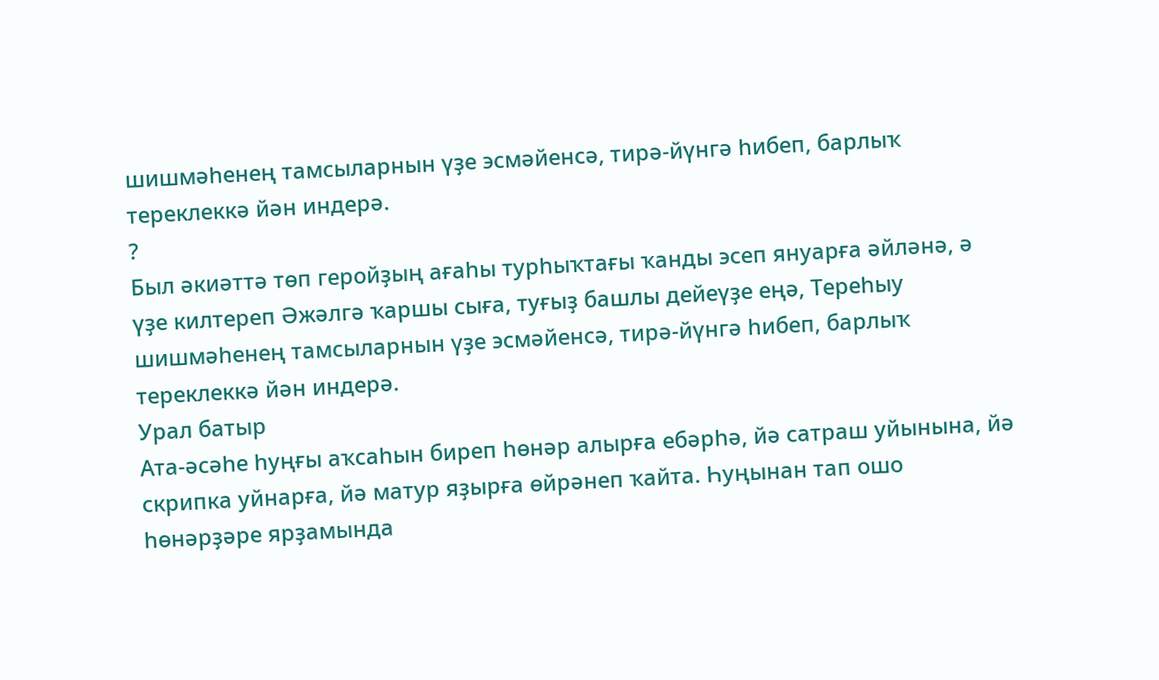шишмәһенең тамсыларнын үҙе эсмәйенсә, тирә-йүнгә һибеп, барлыҡ тереклеккә йән индерә.
?
Был әкиәттә төп геройҙың ағаһы турһыҡтағы ҡанды эсеп януарға әйләнә, ә үҙе килтереп Әжәлгә ҡаршы сыға, туғыҙ башлы дейеүҙе еңә, Тереһыу шишмәһенең тамсыларнын үҙе эсмәйенсә, тирә-йүнгә һибеп, барлыҡ тереклеккә йән индерә.
Урал батыр
Ата-әсәһе һуңғы аҡсаһын биреп һөнәр алырға ебәрһә, йә сатраш уйынына, йә скрипка уйнарға, йә матур яҙырға өйрәнеп ҡайта. Һуңынан тап ошо һөнәрҙәре ярҙамында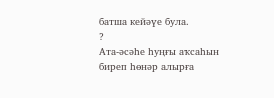батша кейәүе була.
?
Ата-әсәһе һуңғы аҡсаһын биреп һөнәр алырға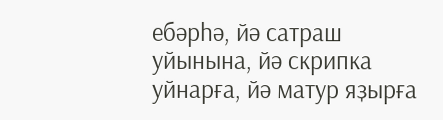ебәрһә, йә сатраш уйынына, йә скрипка уйнарға, йә матур яҙырға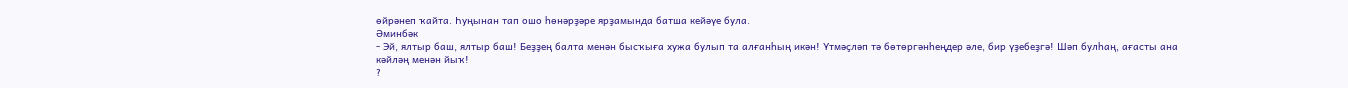өйрәнеп ҡайта. Һуңынан тап ошо һөнәрҙәре ярҙамында батша кейәүе була.
Әминбәк
- Эй, ялтыр баш, ялтыр баш! Беҙҙең балта менән бысҡыға хужа булып та алғанһың икән! Үтмәҫләп тә бөтөргәнһеңдер әле, бир үҙебеҙгә! Шәп булһаң, ағасты ана кәйләң менән йыҡ!
?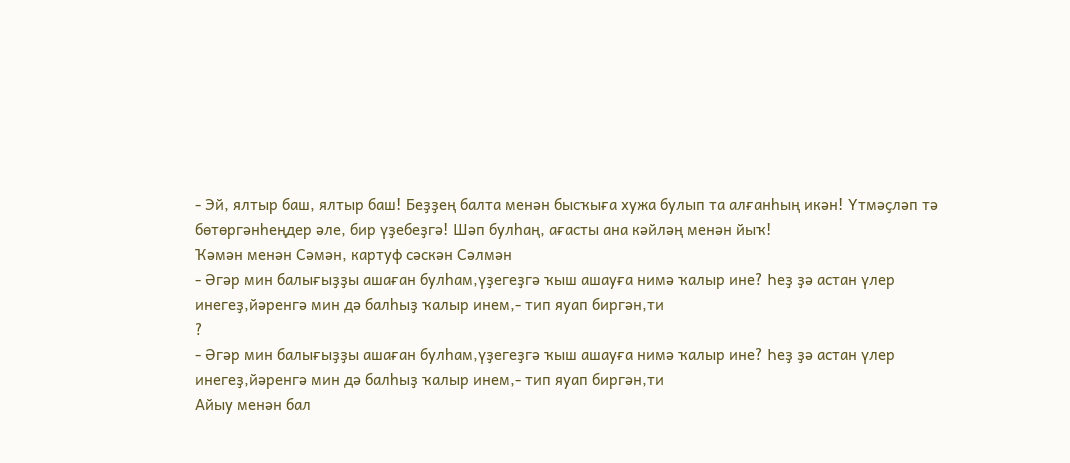- Эй, ялтыр баш, ялтыр баш! Беҙҙең балта менән бысҡыға хужа булып та алғанһың икән! Үтмәҫләп тә бөтөргәнһеңдер әле, бир үҙебеҙгә! Шәп булһаң, ағасты ана кәйләң менән йыҡ!
Ҡәмән менән Сәмән, картуф сәскән Сәлмән
- Әгәр мин балығыҙҙы ашаған булһам,үҙегеҙгә ҡыш ашауға нимә ҡалыр ине? Һеҙ ҙә астан үлер инегеҙ,йәренгә мин дә балһыҙ ҡалыр инем,- тип яуап биргән,ти
?
- Әгәр мин балығыҙҙы ашаған булһам,үҙегеҙгә ҡыш ашауға нимә ҡалыр ине? Һеҙ ҙә астан үлер инегеҙ,йәренгә мин дә балһыҙ ҡалыр инем,- тип яуап биргән,ти
Айыу менән бал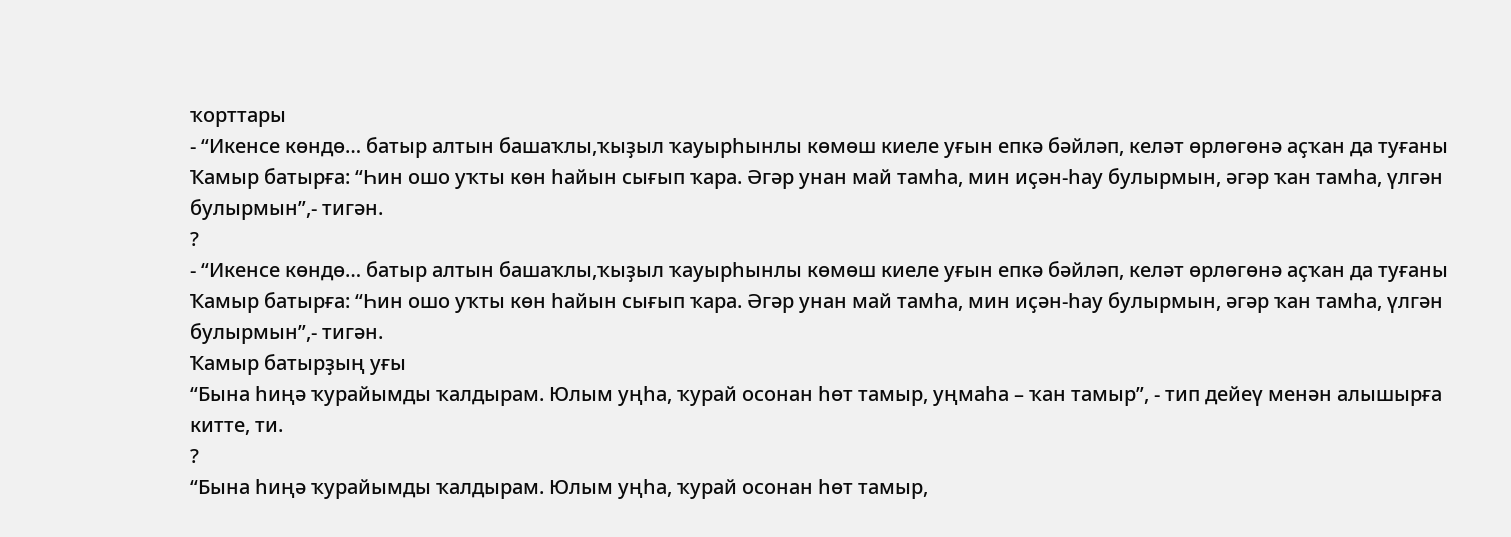ҡорттары
- “Икенсе көндө… батыр алтын башаҡлы,ҡыҙыл ҡауырһынлы көмөш киеле уғын епкә бәйләп, келәт өрлөгөнә аҫҡан да туғаны Ҡамыр батырға: “Һин ошо уҡты көн һайын сығып ҡара. Әгәр унан май тамһа, мин иҫән-һау булырмын, әгәр ҡан тамһа, үлгән булырмын”,- тигән.
?
- “Икенсе көндө… батыр алтын башаҡлы,ҡыҙыл ҡауырһынлы көмөш киеле уғын епкә бәйләп, келәт өрлөгөнә аҫҡан да туғаны Ҡамыр батырға: “Һин ошо уҡты көн һайын сығып ҡара. Әгәр унан май тамһа, мин иҫән-һау булырмын, әгәр ҡан тамһа, үлгән булырмын”,- тигән.
Ҡамыр батырҙың уғы
“Бына һиңә ҡурайымды ҡалдырам. Юлым уңһа, ҡурай осонан һөт тамыр, уңмаһа – ҡан тамыр”, - тип дейеү менән алышырға китте, ти.
?
“Бына һиңә ҡурайымды ҡалдырам. Юлым уңһа, ҡурай осонан һөт тамыр,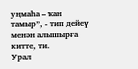уңмаһа – ҡан тамыр”, - тип дейеү менән алышырға китте, ти.
Урал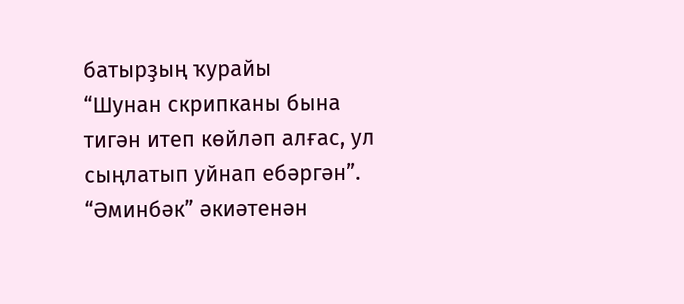батырҙың ҡурайы
“Шунан скрипканы бына тигән итеп көйләп алғас, ул сыңлатып уйнап ебәргән”.
“Әминбәк” әкиәтенән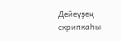Дейеүҙең скрипкаһы